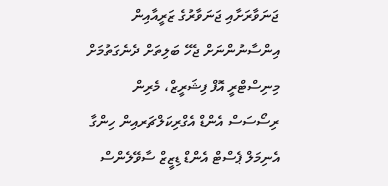ޖަނަވާރަށާއި ޖަނަވާރުގެ ޒަރީއާއިން އިންސާނުންނަށް ޖެހޭ ބަލިތަށް ދެނެގަތުމަށް މިނިސްޓްރީ އޮފް ފިޝަރީޒް، މެރިން ރިސޯސަސް އެންޑް އެގްރިކަލްޗަރއިން ހިންގާ އެނިމަލް ޕެސްޓް އެންޑް ޑިޒީޒް ސާވޭލެންސް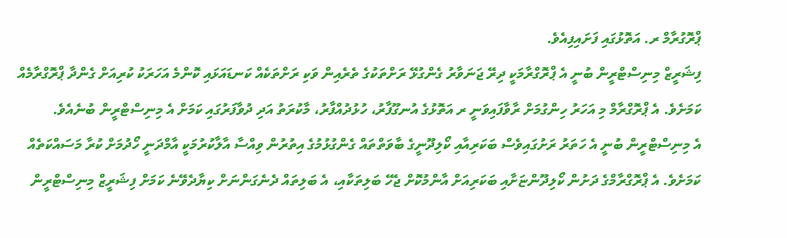ޕްރޮގުރާމް ރ. އަތޮޅުގައި ފަށައިފިއެވެ.
ފިޝަރީޒް މިނިސްޓްރީން ބުނީ އެ ޕްރޮގްރާމަކީ ދިރޭ ޖަނަވާރު ގެންގުޅޭ ރަށްތަކުގެ ތެރެއިން ވަކި ރަށްތަކެއް ކަނޑައަޅައި ކޮންމެ އަހަރަކު ކުރިއަށް ގެންދާ ޕްރޮގްރާމެއް ކަމަށެވެ. އެ ޕްރޮގްރާމް މި އަހަރު ހިންގުމަށް ރާވާފައިވަނީ ރ އަތޮޅުގެ އުނގޫފާރު، ހުޅުދުއްފާރު، މާކުރަތު އަދި ދުވާފަރުގައި ކަމަށް އެ މިނިސްޓްރީން ބުނެއެވެ.
އެ މިނިސްޓްރީން ބުނީ އެ ހަތަރު ރަށުގައިވެސް ބަކަރިއާއި ކޯލިދޫނީގެ ބާވަތްތައް ގެންގުޅުމުގެ އިތުރުން ވިއްސާ އާލާކުރުމަކީ އާމްދަނީ ހޯދުމަށް ކުރާ މަސައްކަތެއް ކަމަށެވެ. އެ ޕްރޮގްރާމްގެ ދަށުން ކޯލިދޫންޏަށާއި ބަކަރިއަށް އާންމުކޮށް ޖެހޭ ބަލިތަކާއި، އެ ބަލިތައް ދެނެގަންނަށް ކިޔާދެވޭނެ ކަމަށް ފިޝަރީޒް މިނިސްޓްރީން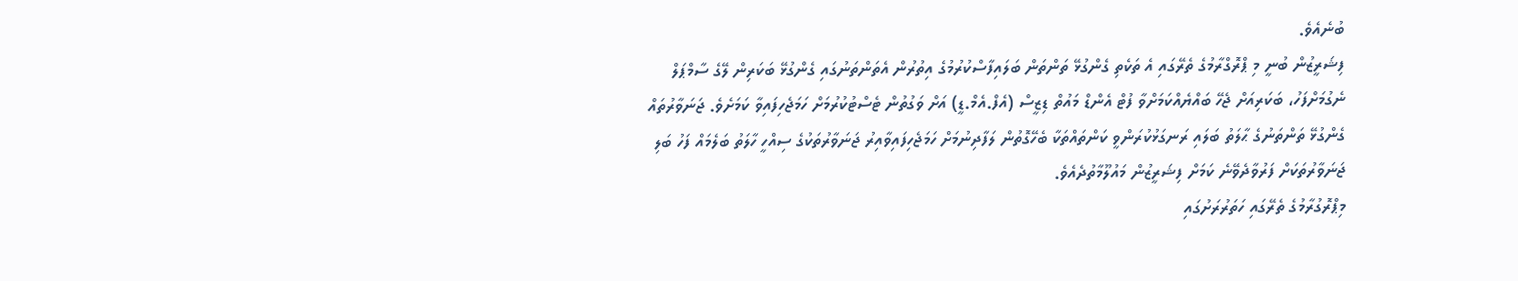ބުނެއެވެ.
ފިޝަރީޒުން ބުނީ މި ޕްރޮގްރާމުގެ ތެރޭގައި އެ ތަކެތި ގެންގުޅޭ ތަންތަން ބަލައިފާސްކުރުމުގެ އިތުރުން އެތަންތަނުގައި ގެންގުޅޭ ބަކަރިން ލޭގެ ސާމްޕަލް ނެގުމަށްފަހު، ބަކަރިއަށް ޖެހޭ ބައްޔެއްކަމަށްވާ ފުޓް އެންޑް މައުތް ޑިޒީސް (އެފް.އެމް.ޑީ) އަށް ވަގުތުން ޓެސްޓުކުރުމަށް ހަމަޖެހިފައިވާ ކަމަށެވެ. ޖަނަވާރުތައް ގެންގުޅޭ ތަންތަނުގެ ޙާލަތު ބަލައި ރަނގަޅުކުރަންވީ ކަންތައްތަކާ ބެހޭގޮތުން ލަފާދިނުމަށް ހަމަޖެހިފައިވާއިރު ޖަނަވާރުތަކުގެ ސިއްހީ ހާލަތު ބަލެމައް ފަހު ބަލި ޖަނަވާރުތަކަށް ފަރުވާދެވޭނެ ކަމަށް ފިޝަރީޒުން މައުލޫމާތުދެއެވެ.
މިޕްރޮގުރާމުގެ ތެރޭގައި ހަތަރުރަށުގައި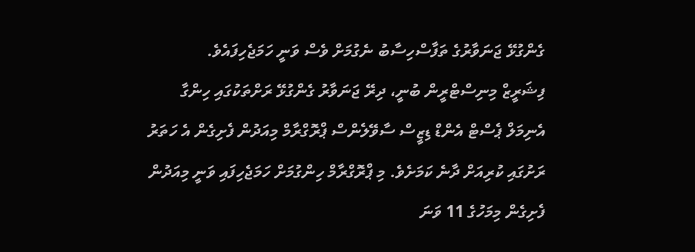ގެންގުޅޭ ޖަނަވާރުގެ ތަފާސްހިސާބު ނެގުމަށް ވެސް ވަނީ ހަމަޖެހިފައެވެ.
ފިޝަރީޒް މިނިސްޓްރީން ބުނީ، ދިރޭ ޖަނަވާރު ގެންގުޅޭ ރަށްތަކުގައި ހިންގާ އެނިމަލް ޕެސްޓް އެންޑް ޑިޒީސް ސާވޭލެންސް ޕްރޮގްރާމް މިއަދުން ފެށިގެން އެ ހަތަރު ރަށުގައި ކުރިއަށް ދާނެ ކަމަށެވެ. މި ޕްރޮގްރާމް ހިންގުމަށް ހަމަޖެހިފައި ވަނީ މިއަދުން ފެށިގެން މިމަހުގެ 11 ވަނަ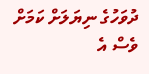ދުވަހުގެ ނިޔަލަށް ކަމަށް ވެސް އެ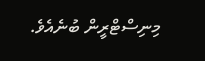މިނިސްޓްރީން ބުނެއެވެ.